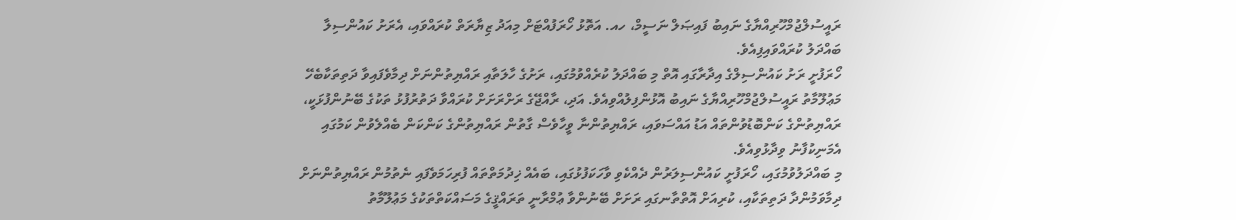ރައީސުލްޖުމްހޫރިއްޔާގެ ނައިބު ފައިޞަލް ނަސީމް، ހއ. އަތޮޅު ހޯރަފުއްޓަށް މިއަދު ޒިޔާރަތް ކުރައްވައި، އެރަށު ކައުންސިލާ ބައްދަލު ކުރައްވައިފިއެވެ.
ހޯރަފުށީ ރަށު ކައުންސިލްގެ އިދާރާގައި އޮތް މި ބައްދަލު ކުރެއްވުމުގައި، ރަށުގެ ހާލަތާއި ރައްޔިތުންނަށް ދިމާވެފައިވާ ދަތިތަކާބެހޭ މަޢުލޫމާތު ރައީސުލްޖުމްހޫރިއްޔާގެ ނައިބު އޮޅުންފިލުއްވިއެވެ. އަދި، ރާއްޖޭގެ ރަށްރަށަށް ކުރައްވާ ދަތުރުފުޅު ތަކުގެ ބޭނުންފުޅަކީ، ރައްޔިތުންގެ ކަންބޮޑުވުންތައް އަޑު އައްސަވައި، ރައްޔިތުންނާ ވީހާވެސް ގާތުން ރައްޔިތުންގެ ކަންކަން ބެއްލެވުން ކަމުގައި އެމަނިކުފާނު ވިދާޅުވިއެވެ.
މި ބައްދަލުވުމުގައި، ހޯރަފުށީ ކައުންސިލަރުން ދެއްކެވި ވާހަކަފުޅުގައި، ބައެއް ޚިދުމަތްތައް ފުރިހަމަވެފައި ނެތުމުން ރައްޔިތުންނަށް ދިމާވަމުންދާ ދަތިތަކާއި، ކުރިއަށް އޮތްތާނގައި ރަށަށް ބޭނުންވާ ޢުމްރާނީ ތަރައްޤީގެ މަސައްކަތްތަކުގެ މަޢުލޫމާތު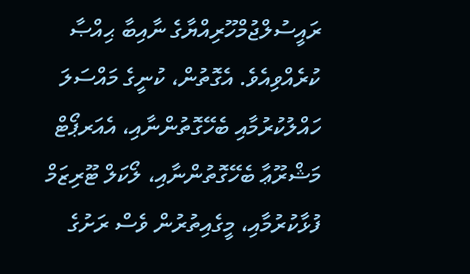ރައީސުލްޖުމްހޫރިއްޔާގެ ނާއިބާ ޙިއްޞާ ކުރެއްވިއެވެ. އެގޮތުން، ކުނީގެ މައްސަލަ ހައްލުކުރުމާއި ބެހޭގޮތުންނާއި، އެއަރޕޯޓް މަޝްރޫޢާ ބެހޭގޮތުންނާއި، ލޯކަލް ޓޫރިޒަމް ފުޅާކުރުމާއި، މީގެއިތުރުން ވެސް ރަށުގެ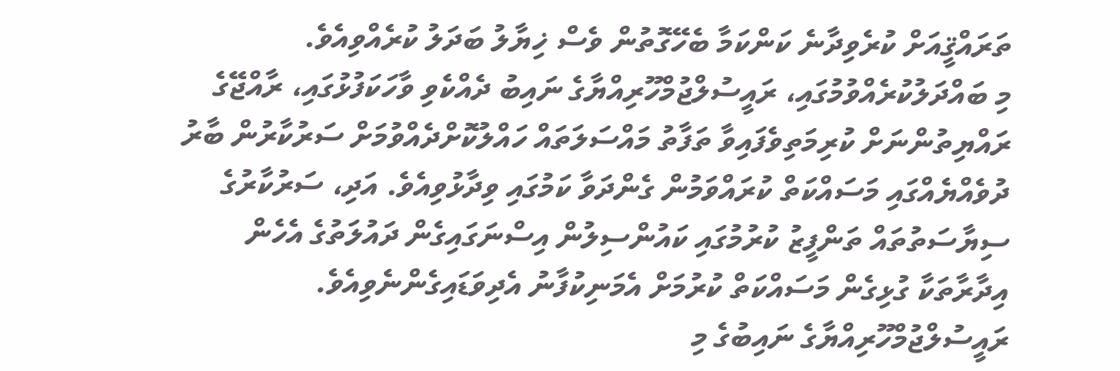ތަރައްޤީއަށް ކުރެވިދާނެ ކަންކަމާ ބެހޭގޮތުން ވެސް ޚިޔާލު ބަދަލު ކުރެއްވިއެވެ.
މި ބައްދަލުކުރެއްވުމުގައި، ރައީސުލްޖުމްހޫރިއްޔާގެ ނައިބު ދެއްކެވި ވާހަކަފުޅުގައި، ރާއްޖޭގެ ރައްޔިތުންނަށް ކުރިމަތިވެފައިވާ ތަފާތު މައްސަލަތައް ހައްލުކޮށްދެއްވުމަށް ސަރުކާރުން ބާރު ދުވެއްޔެއްގައި މަސައްކަތް ކުރައްވަމުން ގެންދަވާ ކަމުގައި ވިދާޅުވިއެވެ. އަދި، ސަރުކާރުގެ ސިޔާސަތުތައް ތަންފީޒު ކުރުމުގައި ކައުންސިލުން އިސްނަގައިގެން ދައުލަތުގެ އެހެން އިދާރާތަކާ ގުޅިގެން މަސައްކަތް ކުރުމަށް އެމަނިކުފާނު އެދިވަޑައިގެންނެވިއެވެ. ރައީސުލްޖުމްހޫރިއްޔާގެ ނައިބުގެ މި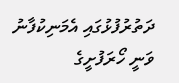ދަތުރުފުޅުގައި އެމަނިކުފާނު ވަނީ ހޯރަފުށީގެ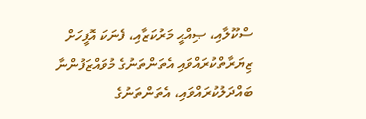ސްކޫލާއި، ޞިއްޙީ މަރުކަޒާއި، ފެނަކަ އޮފީހަށް ޒިޔަރާތްކުރައްވައި އެތަންތަނުގެ މުވައްޒަފުންނާ ބައްދަލުކުރައްވައި، އެތަންތަނުގެ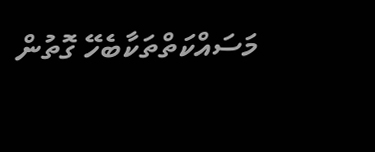މަސައްކަތްތަކާބެހޭ ގޮތުން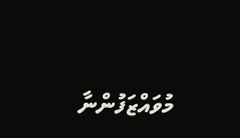މުވައްޒަފުންނާ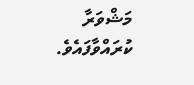މަޝްވަރާ ކުރައްވާފައެވެ.